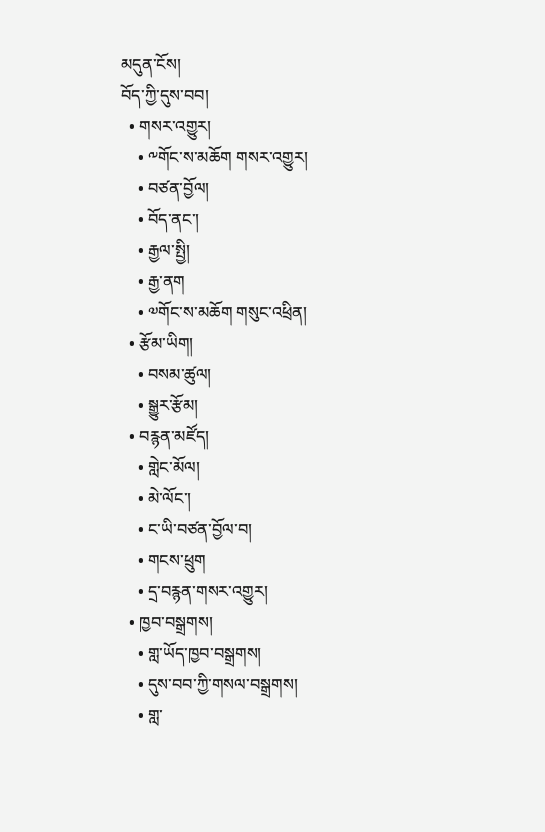མདུན་ངོས།
བོད་ཀྱི་དུས་བབ།
  • གསར་འགྱུར།
    • ༸གོང་ས་མཆོག གསར་འགྱུར།
    • བཙན་བྱོལ།
    • བོད་ནང་།
    • རྒྱལ་སྤྱི།
    • རྒྱ་ནག
    • ༧གོང་ས་མཆོག གསུང་འཕྲིན།
  • རྩོམ་ཡིག།
    • བསམ་ཚུལ།
    • སྒྱུར་རྩོམ།
  • བརྙན་མཛོད།
    • གླེང་མོལ།
    • མེ་ལོང་།
    • ང་ཡི་བཙན་བྱོལ་བ།
    • གངས་ཕྲུག
    • དྲ་བརྙན་གསར་འགྱུར།
  • ཁྱབ་བསྒྲགས།
    • གླ་ཡོད་ཁྱབ་བསྒྲགས།
    • དུས་བབ་ཀྱི་གསལ་བསྒྲགས།
    • གླ་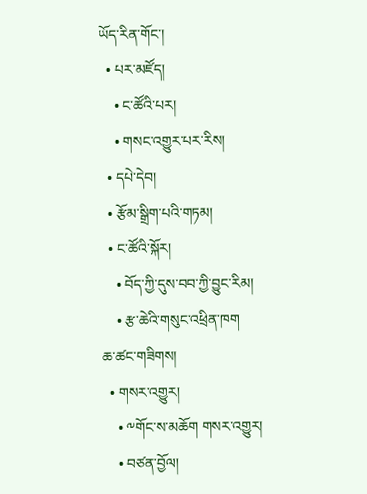ཡོད་རིན་གོང་།
  • པར་མཛོད།
    • ང་ཚོའི་པར།
    • གསང་འགྱུར་པར་རིས།
  • དཔེ་དེབ།
  • རྩོམ་སྒྲིག་པའི་གཏམ།
  • ང་ཚོའི་སྐོར།
    • བོད་ཀྱི་དུས་བབ་ཀྱི་བྱུང་རིམ།
    • རྩ་ཆེའི་གསུང་འཕྲིན་ཁག
ཆ་ཚང་གཟིགས།
  • གསར་འགྱུར།
    • ༸གོང་ས་མཆོག གསར་འགྱུར།
    • བཙན་བྱོལ།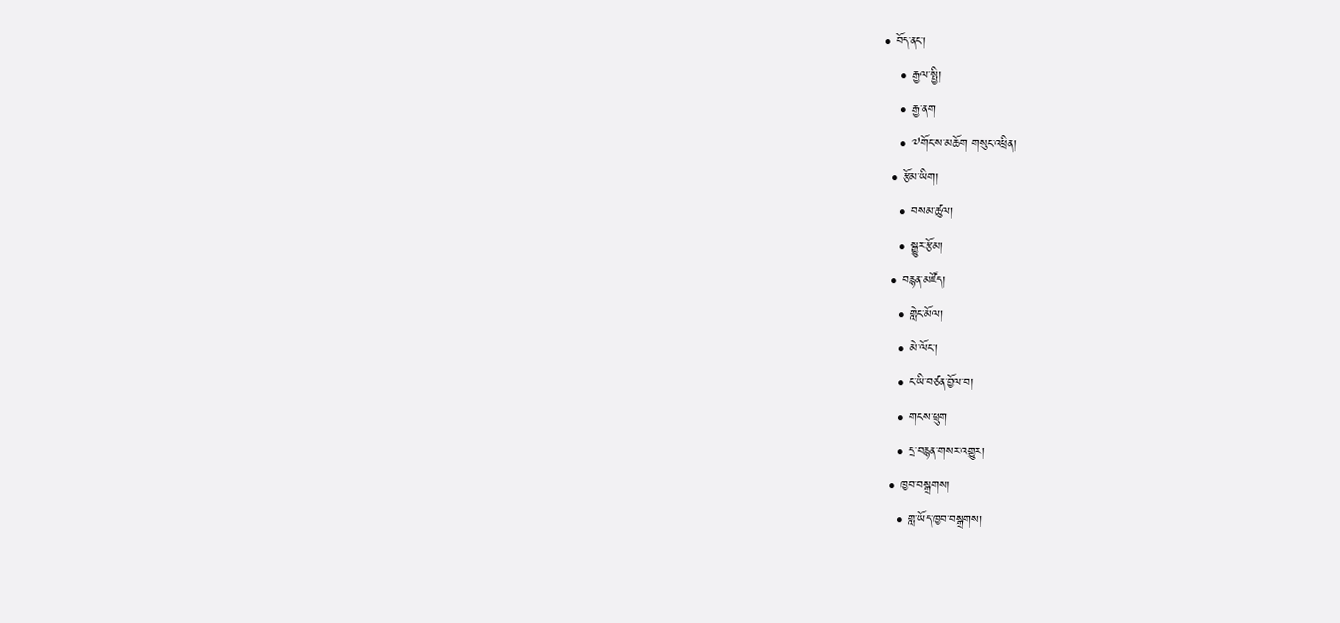• བོད་ནང་།
    • རྒྱལ་སྤྱི།
    • རྒྱ་ནག
    • ༧གོང་ས་མཆོག གསུང་འཕྲིན།
  • རྩོམ་ཡིག།
    • བསམ་ཚུལ།
    • སྒྱུར་རྩོམ།
  • བརྙན་མཛོད།
    • གླེང་མོལ།
    • མེ་ལོང་།
    • ང་ཡི་བཙན་བྱོལ་བ།
    • གངས་ཕྲུག
    • དྲ་བརྙན་གསར་འགྱུར།
  • ཁྱབ་བསྒྲགས།
    • གླ་ཡོད་ཁྱབ་བསྒྲགས།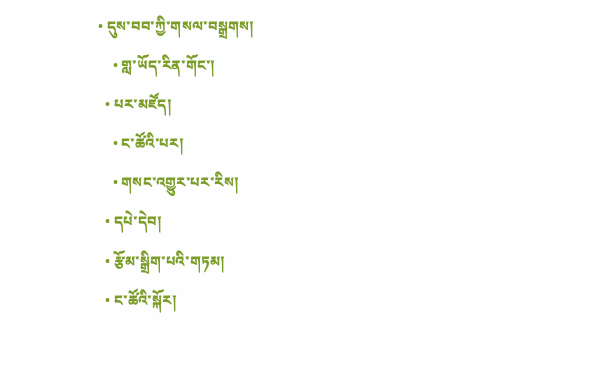• དུས་བབ་ཀྱི་གསལ་བསྒྲགས།
    • གླ་ཡོད་རིན་གོང་།
  • པར་མཛོད།
    • ང་ཚོའི་པར།
    • གསང་འགྱུར་པར་རིས།
  • དཔེ་དེབ།
  • རྩོམ་སྒྲིག་པའི་གཏམ།
  • ང་ཚོའི་སྐོར།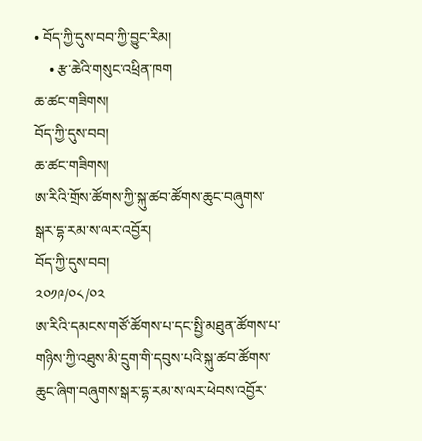• བོད་ཀྱི་དུས་བབ་ཀྱི་བྱུང་རིམ།
    • རྩ་ཆེའི་གསུང་འཕྲིན་ཁག
ཆ་ཚང་གཟིགས།
བོད་ཀྱི་དུས་བབ།
ཆ་ཚང་གཟིགས།
ཨ་རིའི་གྲོས་ཚོགས་ཀྱི་སྐུ་ཚབ་ཚོགས་ཆུང་བཞུགས་སྒར་དྷ་རམ་ས་ལར་འབྱོར།
བོད་ཀྱི་དུས་བབ།
༢༠༡༩/༠༨/༠༢
ཨ་རིའི་དམངས་གཙོ་ཚོགས་པ་དང་སྤྱི་མཐུན་ཚོགས་པ་གཉིས་ཀྱི་འཐུས་མི་དྲུག་གི་དབུས་པའི་སྐུ་ཚབ་ཚོགས་ཆུང་ཞིག་བཞུགས་སྒར་དྷ་རམ་ས་ལར་ཕེབས་འབྱོར་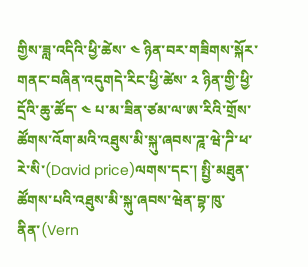གྱིས་ཟླ་འདིའི་ཕྱི་ཚེས་ ༤ ཉིན་བར་གཟིགས་སྐོར་གནང་བཞིན་འདུགདེ་རིང་ཕྱི་ཚེས་ ༢ ཉིན་གྱི་ཕྱི་དྲོའི་ཆུ་ཚོད་ ༤ པ་མ་ཟིན་ཙམ་ལ་ཨ་རིའི་གྲོས་ཚོགས་འོག་མའི་འཐུས་མི་སྐུ་ཞབས་ཌཱ་ཝེ་ཌི་ཕ་རེ་སི་(David price)ལགས་དང་། སྤྱི་མཐུན་ཚོགས་པའི་འཐུས་མི་སྐུ་ཞབས་ཝེན་བྷ་ཁུ་ནིན་(Vern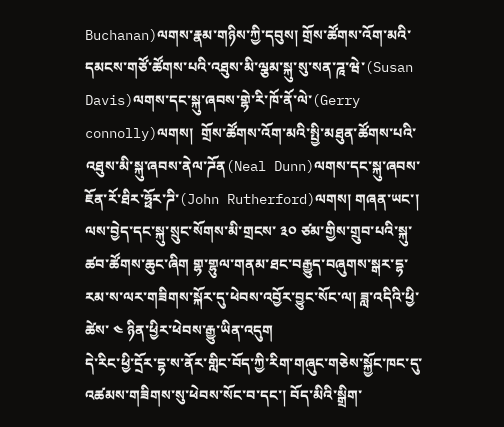Buchanan)ལགས་རྣམ་གཉིས་ཀྱི་དབུས། གྲོས་ཚོགས་འོག་མའི་དམངས་གཙོ་ཚོགས་པའི་འཐུས་མི་ལྕམ་སྐུ་སུ་སན་ཌཱ་ཝེ་(Susan Davis)ལགས་དང་སྐུ་ཞབས་གྷེ་རི་ཁོ་ནོ་ལེ་(Gerry connolly)ལགས།  གྲོས་ཚོགས་འོག་མའི་སྤྱི་མཐུན་ཚོགས་པའི་འཐུས་མི་སྐུ་ཞབས་ནེལ་ཌོན(Neal Dunn)ལགས་དང་སྐུ་ཞབས་ཇོན་རོ་ཐིར་ཧྥོར་ཌི་(John Rutherford)ལགས། གཞན་ཡང་། ལས་བྱེད་དང་སྐུ་སྲུང་སོགས་མི་གྲངས་ ༣༠ ཙམ་གྱིས་གྲུབ་པའི་སྐུ་ཚབ་ཚོགས་ཆུང་ཞིག གྷ་གྷུལ་གནམ་ཐང་བརྒྱུད་བཞུགས་སྒར་དྷ་རམ་ས་ལར་གཟིགས་སྐོར་དུ་ཕེབས་འབྱོར་བྱུང་སོང་ལ། ཟླ་འདིའི་ཕྱི་ཚེས་ ༤ ཉིན་ཕྱིར་ཕེབས་རྒྱུ་ཡིན་འདུག
དེ་རིང་ཕྱི་དྲོར་དྷ་ས་ནོར་གླིང་བོད་ཀྱི་རིག་གཞུང་གཅེས་སྐྱོང་ཁང་དུ་འཚམས་གཟིགས་སུ་ཕེབས་སོང་བ་དང་། བོད་མིའི་སྒྲིག་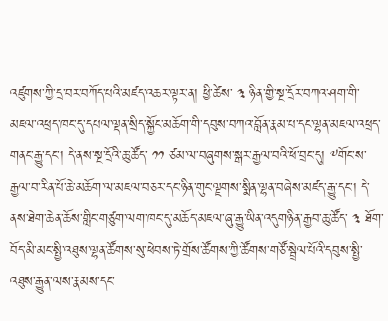འཛུགས་ཀྱི་དྲ་བར་བཀོད་པའི་མཛད་འཆར་ལྟར་ན། ཕྱི་ཚེས་ ༣ ཉིན་གྱི་སྔ་དྲོར་བཀའ་ཤག་གི་མཇལ་འཕྲད་ཁང་དུ་དཔལ་ལྡན་སྲིད་སྐྱོང་མཆོག་གི་དབུས་བཀའ་བློན་རྣམ་པ་དང་ལྷན་མཇལ་འཕྲད་གནང་རྒྱུ་དང་། དེ་ནས་སྔ་དྲོའི་ཆུ་ཚོད་ ༡༡ ཙམ་ལ་བཞུགས་སྒར་རྒྱལ་བའི་ཕོ་བྲང་དུ། ༸གོང་ས་རྒྱལ་བ་རིན་པོ་ཆེ་མཆོག་ལ་མཇལ་བཅར་དང་ཉིན་གུང་ལྗགས་སྨིན་ལྷན་བཞེས་མཛད་རྒྱུ་དང་། དེ་ནས་ཐེག་ཆེན་ཆོས་གླིང་གཙུག་ལག་ཁང་དུ་མཆོད་མཇལ་ཞུ་རྒྱུ་ཡིན་འདུགཉིན་རྒྱབ་ཆུ་ཚོད་ ༣ ཐོག་བོད་མི་མང་སྤྱི་འཐུས་ལྷན་ཚོགས་སུ་ཕེབས་ཏེ་གྲོས་ཚོགས་ཀྱི་ཚོགས་གཙོ་སྦྲེལ་པོའི་དབུས་སྤྱི་འཐུས་རྒྱུན་ལས་རྣམས་དང་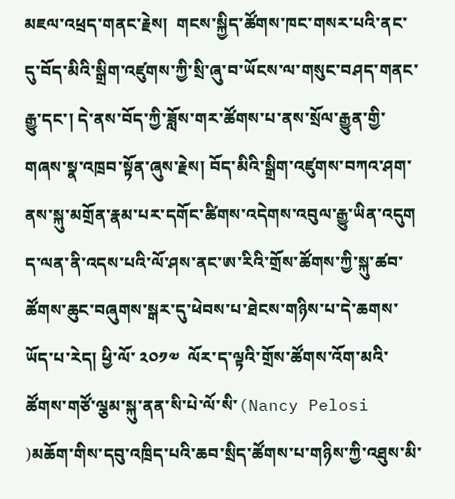མཇལ་འཕྲད་གནང་རྗེས།  གངས་སྐྱིད་ཚོགས་ཁང་གསར་པའི་ནང་དུ་བོད་མིའི་སྒྲིག་འཛུགས་ཀྱི་སྲི་ཞུ་བ་ཡོངས་ལ་གསུང་བཤད་གནང་རྒྱུ་དང་། དེ་ནས་བོད་ཀྱི་ཟློས་གར་ཚོགས་པ་ནས་སྲོལ་རྒྱུན་གྱི་གཞས་སྣ་འཁྲབ་སྟོན་ཞུས་རྗེས། བོད་མིའི་སྒྲིག་འཛུགས་བཀའ་ཤག་ནས་སྐུ་མགྲོན་རྣམ་པར་དགོང་ཚིགས་འདེགས་འབུལ་རྒྱུ་ཡིན་འདུག
ད་ལན་ནི་འདས་པའི་ལོ་ཤས་ནང་ཨ་རིའི་གྲོས་ཚོགས་ཀྱི་སྐུ་ཚབ་ཚོགས་ཆུང་བཞུགས་སྒར་དུ་ཕེབས་པ་ཐེངས་གཉིས་པ་དེ་ཆགས་ཡོད་པ་རེད། ཕྱི་ལོ་ ༢༠༡༧  ལོར་ད་ལྟའི་གྲོས་ཚོགས་འོག་མའི་ཚོགས་གཙོ་ལྕམ་སྐུ་ནན་སི་པེ་ལོ་སི་(Nancy Pelosi )མཆོག་གིས་དབུ་འཁྲིད་པའི་ཆབ་སྲིད་ཚོགས་པ་གཉིས་ཀྱི་འཐུས་མི་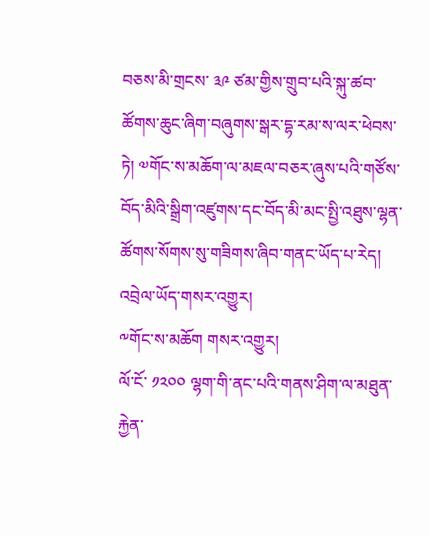བཅས་མི་གྲངས་ ༣༩ ཙམ་གྱིས་གྲུབ་པའི་སྐུ་ཚབ་ཚོགས་ཆུང་ཞིག་བཞུགས་སྒར་དྷ་རམ་ས་ལར་ཕེབས་ཏེ། ༧གོང་ས་མཆོག་ལ་མཇལ་བཅར་ཞུས་པའི་གཙོས་བོད་མིའི་སྒྲིག་འཛུགས་དང་བོད་མི་མང་སྤྱི་འཐུས་ལྷན་ཚོགས་སོགས་སུ་གཟིགས་ཞིབ་གནང་ཡོད་པ་རེད།
འབྲེལ་ཡོད་གསར་འགྱུར།
༸གོང་ས་མཆོག གསར་འགྱུར།
ལོ་ངོ་ ༡༢༠༠ ལྷག་གི་ནང་པའི་གནས་ཤིག་ལ་མཐུན་རྐྱེན་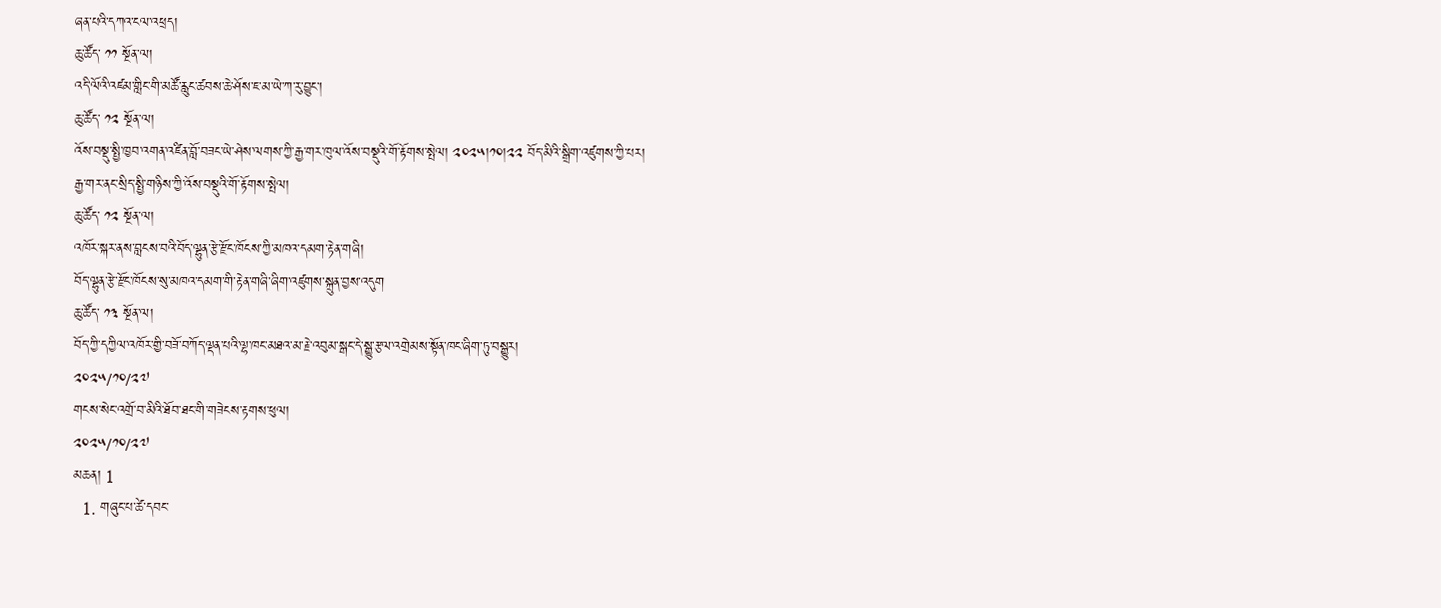ཞན་པའི་དཀའ་ངལ་འཕྲད།
ཆུ་ཚོད་ ༡༡ སྔོན་ལ།
འདི་ལོའི་འཛམ་གླིང་གི་མཚོ་རླུང་ཚབས་ཆེ་ཤོས་ཇ་མ་ཡེ་ཀ་རུ་བྱུང་།
ཆུ་ཚོད་ ༡༢ སྔོན་ལ།
འོས་བསྡུ་སྤྱི་ཁྱབ་འགན་འཛིན་བློ་བཟང་ཡེ་ཤེས་ལགས་ཀྱི་རྒྱ་གར་ཁུལ་འོས་བསྡུའི་གོ་རྟོགས་སྤེལ། ༢༠༢༥།༡༠།༢༢ བོད་མིའི་སྒྲིག་འཛུགས་ཀྱི་པར།
རྒྱ་གར་ནང་སྲིད་སྤྱི་གཉིས་ཀྱི་འོས་བསྡུའི་གོ་རྟོགས་སྤེལ།
ཆུ་ཚོད་ ༡༢ སྔོན་ལ།
འཁོར་སྐར་ནས་བླངས་བའི་བོད་ལྷུན་རྩེ་རྫོང་ཁོངས་ཀྱི་མཁའ་དམག་རྟེན་གཞི།
བོད་ལྷུན་རྩེ་རྫོང་ཁོངས་སུ་མཁའ་དམག་གི་རྟེན་གཞི་ཞིག་འཛུགས་སྐྲུན་བྱས་འདུག
ཆུ་ཚོད་ ༡༣ སྔོན་ལ།
བོད་ཀྱི་དཀྱིལ་འཁོར་གྱི་བཟོ་བཀོད་ལྡན་པའི་ལྷ་ཁང་མཐའ་མ་རྗེ་འབུམ་སྒང་དེ་སྒྱུ་རྩལ་འགྲེམས་སྟོན་ཁང་ཞིག་ཏུ་བསྒྱུར།
༢༠༢༥/༡༠/༢༧
གངས་སེང་འགྲོ་བ་མིའི་ཐོབ་ཐང་གི་གཟེངས་རྟགས་ཕུལ།
༢༠༢༥/༡༠/༢༧
མཆན། 1
  1. གཞུང་པ་ཚེ་དབང་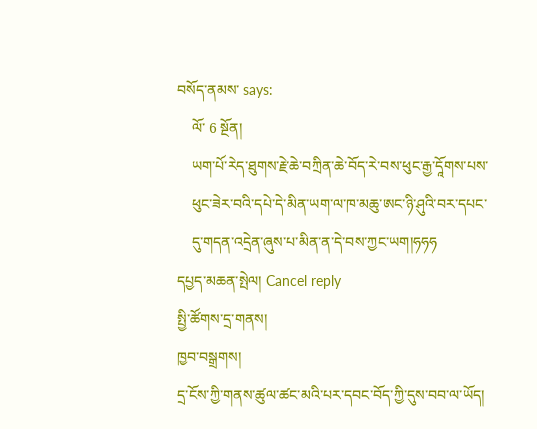བསོད་ནམས་ says:
    ལོ་ 6 སྔོན།
    ཡག་པོ་རེད་ཐུགས་རྗེ་ཆེ་བཀྲིན་ཆེ་བོད་རེ་བས་ཕུང་རྒྱ་དཱོགས་པས་
    ཕུང་ཟེར་བའི་དཔེ་དེ་མིན་ཡག་ལ་ཁ་མཆུ་ཨང་ཉི་ཤུའི་བར་དཔང་
    དུ་གདན་འདྲེན་ཞུས་པ་མིན་ན་དེ་བས་ཀྱང་ཡག།ཧཧཧ
དཔྱད་མཆན་སྤེལ། Cancel reply
སྤྱི་ཚོགས་དྲ་གནས།
ཁྱབ་བསྒྲགས།
དྲ་ངོས་ཀྱི་གནས་ཚུལ་ཚང་མའི་པར་དབང་བོད་ཀྱི་དུས་བབ་ལ་ཡོད།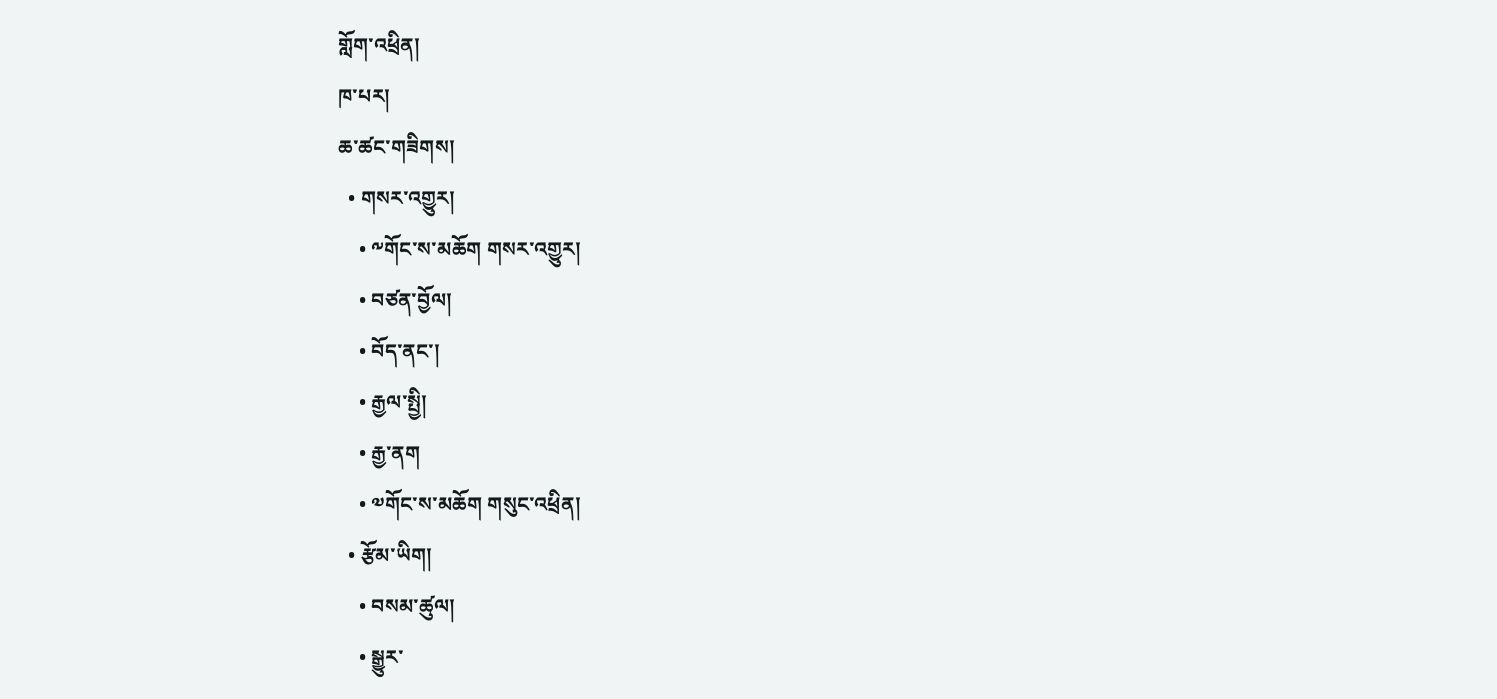གློག་འཕྲིན།
ཁ་པར།
ཆ་ཚང་གཟིགས།
  • གསར་འགྱུར།
    • ༸གོང་ས་མཆོག གསར་འགྱུར།
    • བཙན་བྱོལ།
    • བོད་ནང་།
    • རྒྱལ་སྤྱི།
    • རྒྱ་ནག
    • ༧གོང་ས་མཆོག གསུང་འཕྲིན།
  • རྩོམ་ཡིག།
    • བསམ་ཚུལ།
    • སྒྱུར་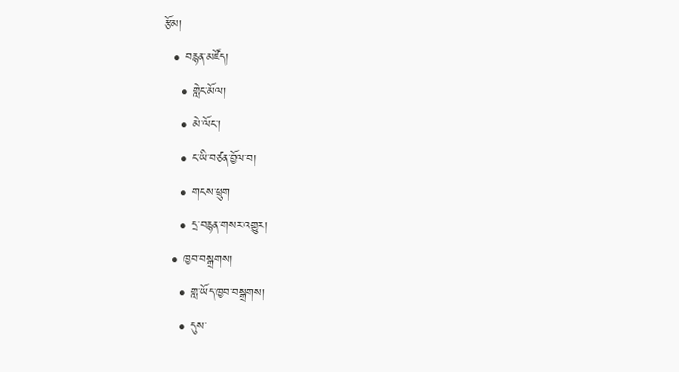རྩོམ།
  • བརྙན་མཛོད།
    • གླེང་མོལ།
    • མེ་ལོང་།
    • ང་ཡི་བཙན་བྱོལ་བ།
    • གངས་ཕྲུག
    • དྲ་བརྙན་གསར་འགྱུར།
  • ཁྱབ་བསྒྲགས།
    • གླ་ཡོད་ཁྱབ་བསྒྲགས།
    • དུས་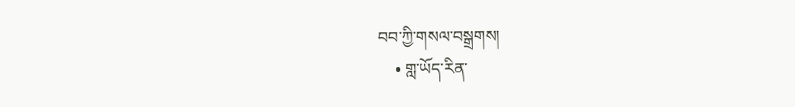བབ་ཀྱི་གསལ་བསྒྲགས།
    • གླ་ཡོད་རིན་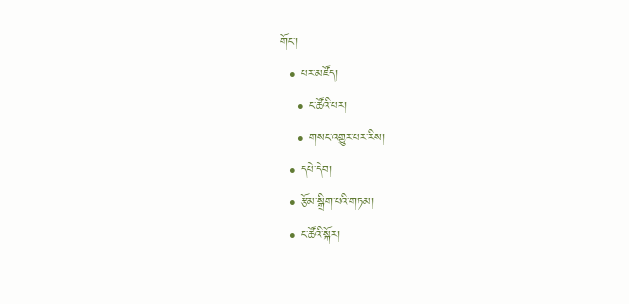གོང་།
  • པར་མཛོད།
    • ང་ཚོའི་པར།
    • གསང་འགྱུར་པར་རིས།
  • དཔེ་དེབ།
  • རྩོམ་སྒྲིག་པའི་གཏམ།
  • ང་ཚོའི་སྐོར།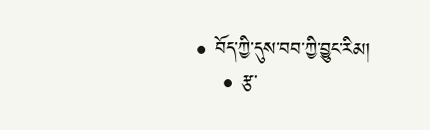• བོད་ཀྱི་དུས་བབ་ཀྱི་བྱུང་རིམ།
    • རྩ་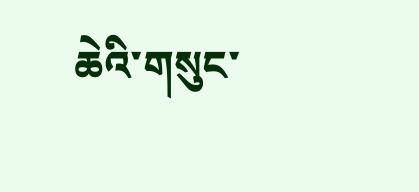ཆེའི་གསུང་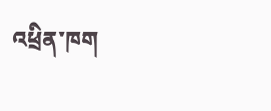འཕྲིན་ཁག